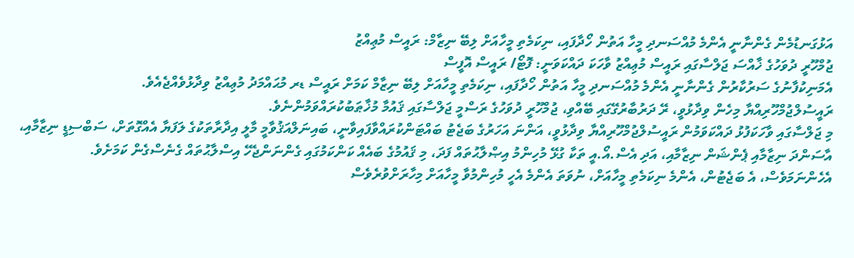އަޅުގަނޑުމެން ގެންނާނީ އެންމެ މުއްސަނދި މީހާ އަތުން ހޯދާފައި، ނިކަމެތި މީހާއަށް ލިބޭ ނިޒާމް: ރައީސް މުޢިއްޒު
ޖުމްހޫރީ ދުވަހުގެ ޚާއްސަ ޖަލްސާގައި ރައީސް މުޢިއްޒު ވާހަކަ ދައްކަވަނީ: ފޮޓޯ/ ރައީސް އޮފީސް
އެމަނިކުފާނުގެ ސަރުކާރުން ގެންނާނީ އެންމެ މުއްސަނދި މީހާ އަތުން ހޯދާފައި، ނިކަމެތި މީހާއަށް ލިބޭ ނިޒާމް ކަމަށް ރައީސް ޑރ މުޙައްމަދު މުޢިއްޒު ވިދާޅުވެއްޖެއެވެ.
ރައީސުލްޖުމްހޫރިއްޔާ މިހެން ވިދާޅުވީ، ރޭ ދަރުބާރުގޭގައި ބޭއްވި، ޖުމްހޫރީ ދުވަހުގެ ރަސްމީ ޖަލްސާގައި ޤައުމާ މުޚާޠަބުކުރައްވަމުންނެވެ.
މި ޖަލްސާގައި ވާހަކަފުޅު ދައްކަވަމުން ރައީސުލްޖުމްހޫރިއްޔާ ވިދާޅުވީ، އަންނަ އަހަރުގެ ބަޖެޓު ބައްޓަންކުރައްވާފައިވާނީ، ބައިނަލްއަޤުވާމީ މާލީ އިދާރާތަކުގެ ލަފަޔާ އެއްގޮތަށް، ސަބްސިޑީ ނިޒާމާއި، އާސަންދަ ނިޒާމާއި ޕެންޝަން ނިޒާމާއި، އަދި އެސް.އޯ.އީ ތަކާ ގުޅޭ މުހިންމު އިޞްލާޙުތައް ފަދަ، މި ޤައުމުގެ ބައެއް ކަންކަމުގައި ގެންނަންޖެހޭ އިސްލާޙުތައް ގެނެސްގެން ކަމަށެވެ.
އެހެންނަމަވެސް، އެ ބަޖެޓުން، އެންމެ ނިކަމެތި މީހާއަށް، ނުވަތަ އެންމެ އެހީ މުހިންމުވާ މީހާއަށް މިހާރަށްވުރެވެސް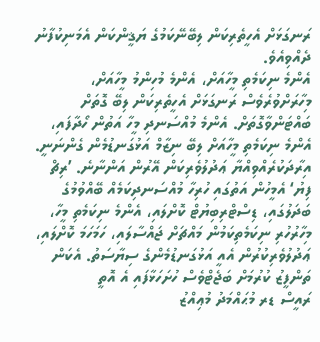ރަނގަޅަށް އެހީތެރިކަން ލިބޭނޭކަމުގެ ޔަޤީންކަން އެމަނިކުފާނު ދެއްވިއެވެ.
އެންމެ ނިކަމެތި މީހާއަށް، އެންމެ މުހިންމު މީހާއަށް، މިހާރަށްވުރެވެސް ރަނގަޅަށް އެހީތެރިކަން ލިބޭ ގޮތަށް ބައްޓަންވާގޮތަށް. އެންމެ މުއްސަނދި މީހާ އަތުން ހޯދާފައި، އެންމެ ނިކަމެތި މީހާއަށް ލިބޭ ނިޒާމް އަޅުގަނޑުމެން ގެންނަނީ. އިރާދަކުރެއްވިއްޔާ ޢަދުލުވެރިކަން އޭރުން އަންނާނެ. ’ރިޗް ފިޔު‘ އެމީހުން އަތުގައި ހުރިހާ މުއްސަނދިކަމެއް ބޭއްވުމުގެ ބަދަލުގައި، ޑިސްޓްރިބިޔުޓް ކޮށްލައި، އެންމެ ނިކަމެތި މީހާ، މިހާރުހުރި ނިކަމެތިކަމުން މައްޗަށް ޖައްސާލައި، ހަމަހަމަ ކޮށްލައި، ޢަދުލުވެރިކުރުން އެއީ އަޅުގަނޑުމެންގެ ސިޔާސަތު. އެކަން ތަންފީޒު ކުރުމަށް ބަޖެޓްވެސް ހުށަހަޅާފައި އެ އޮތީ
ރައީސް ޑރ މުޙައްމަދު މުޢިއްޒު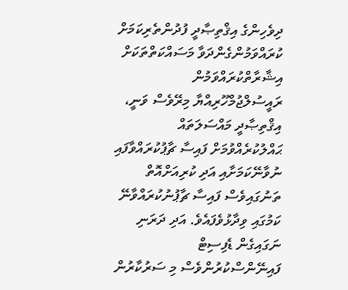ދިވެހިންގެ އިޤްތިޞާދީ ފުދުންތެރިކަމަށް ކުރައްވަމުންގެންދަވާ މަސައްކަތްތަކަށް އިޝާރާތްކުރައްވަމުން ރައީސުލްޖުމްހޫރިއްޔާ މިރޭވެސް ވަނީ، އިޤްތިޞާދީ މައްސަލަތައް ޙައްލުކުރެއްވުމަށް ފައިސާ ޗާޕުކުރައްވާފައި ނުވާނޭކަމަށާއި އަދި ކުރިއަށްއޮތް ތަނުގައިވެސް ފައިސާ ޗާޕުނުކުރައްވާނޭ ކަމުގައި ވިދާޅުވެފައެވެ. އަދި ދަރަނި ނަގައިގެން ޑެފިސިޓް ފައިނޭންސްކުރުންވެސް މި ސަރުކާރުން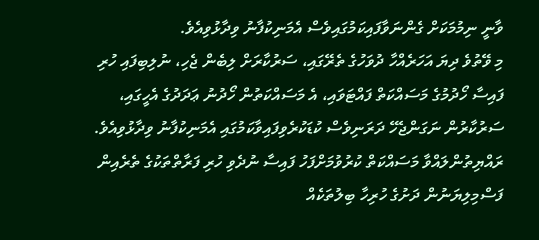ވާނީ ނިމުމަކަށް ގެންނަވާފައިކަމުގައިވެސް އެމަނިކުފާނު ވިދާޅުވިއެވެ.
މި ވޭތުވެ ދިޔަ އަހަރެއްހާ ދުވަހުގެ ތެރޭގައި، ސަރުކާރަށް ލިބެން ޖެހި، ނުލިބިފައި ހުރި ފައިސާ ހޯދުމުގެ މަސައްކަތް ފައްޓަވައި، އެ މަސައްކަތުން ހޯދުނު ޢަދަދުގެ އެހީގައި، ސަރުކާރުން ނަގަންޖެހޭ ދަރަނިވެސް ކުޑަކުރެވިފައިވާކަމުގައި އެމަނިކުފާނު ވިދާޅުވިއެވެ. ރައްޔިތުންލައްވާ މަސައްކަތް ކުރުވުމަށްފަހު ފައިސާ ނުދެވި ހުރި ފަރާތްތަކުގެ ތެރެއިން ފަސްމިލިޔަނުން ދަށުގެ ހުރިހާ ބިލުތަކެއް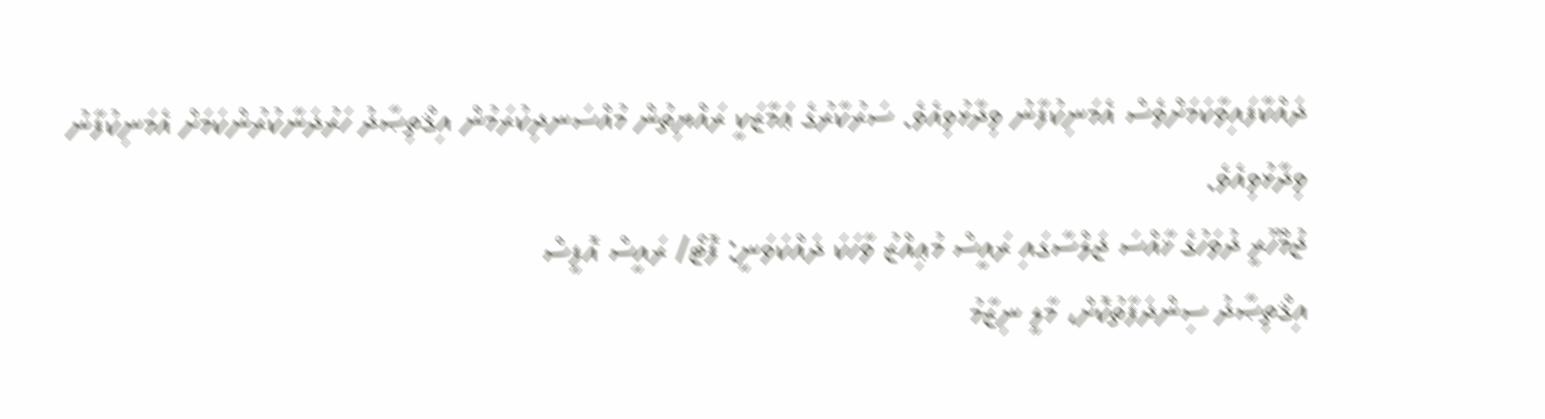ދައްކާފައިވާކަމަށްވެސް އެމަނިކުފާނު ވިދާޅުވިއެވެ. ސަރުކާރުގެ ޢަމާޒަކީ ރައްޔިތުން މުއްސަނދިކުރަމުން އިޤްތިޞާދު ހަރުދަނާކުރުންކަމަށް އެމަނިކުފާނު ވިދާޅުވިއެވެ.
ޖުމްހޫރީ ދުވަހުގެ ޚާއްސަ ޖަލްސާގައި ރައީސް މުޢިއްޒު ވާހަކަ ދައްކަވަނީ: ފޮޓޯ/ ރައީސް އޮފީސް
އިޤްތިޞާދު ސިންދަފާތުކޮށް، މާލީ ނިޒާމު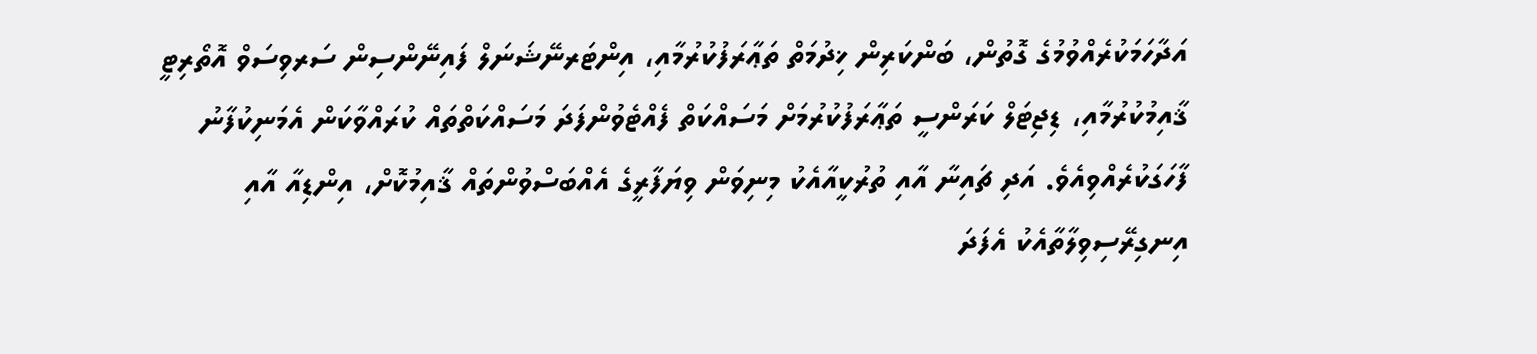އަދާހަމަކުރެއްވުމުގެ ގޮތުން، ބަންކަރިން ޚިދުމަތް ތަޢާރަފުކުރުމާއި، އިންޓަރނޭޝަނަލް ފައިނޭންސިން ސަރވިސަވް އޮތޯރިޓީ ޤާއިމުކުރުމާއި، ޑިޖިޓަލް ކަރަންސީ ތަޢާރަފުކުރުމަށް މަސައްކަތް ފެއްޓެވުންފަދަ މަސައްކަތްތައް ކުރައްވާކަން އެމަނިކުފާނު ފާހަގަކުރެއްވިއެވެ. އަދި ޗައިނާ އާއި ތުރުކީއާއެކު މިނިވަން ވިޔަފާރީގެ އެއްބަސްވުންތައް ޤާއިމުކޮށް، އިންޑިއާ އާއި އިނގިރޭސިވިލާތާއެކު އެފަދަ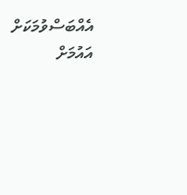އެއްބަސްވުމަކަށް އައުމަށް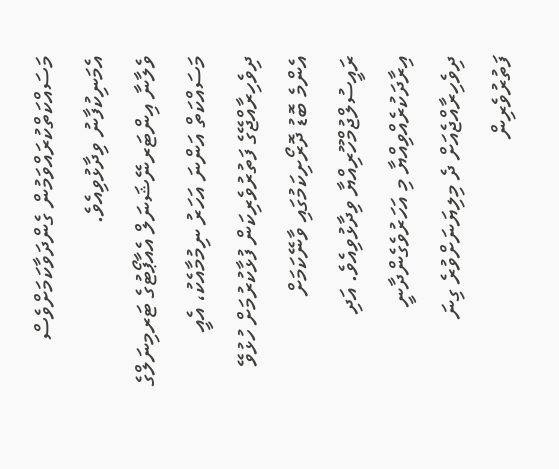މަސައްކަތްކުރައްވަމުން ގެންދަވާކަމަށްވެސް އެމަނިކުފާނު ވިދާޅުވިއެވެ.
ވެލާނާ އިންޓަރނޭޝަނަލް އެއާޕޯޓުގެ ޓަރމިނަލްގެ މަސައްކަތް އަންނަ އަހަރު ނިމުމާއެކު، އެއީ ދިވެހިރާއްޖޭގެ ފަތުރުވެރިކަން ފުޅާކުރުމަށް ހުޅުވޭ އެންމެ ބޮޑު ދޮރޯށިކަމުގައި ވާނޭކަމަށް ރައީސުލްޖުމްހޫރިއްޔާ ވިދާޅުވިއެވެ. އަދި އިރާދަކުރެއްވިއްޔާ މި އަހަރުވެގެންދާނީ ދިވެހިރާއްޖެއަށް ދެ މިލިޔަނަށްވުރެ ގިނަ ފަތުރުވެރިން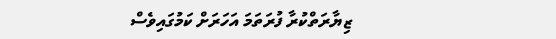ޒިޔާރަތްކުރާ ފުރަތަމަ އަހަރަށް ކަމުގައިވެސް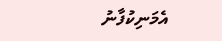އެމަނިކުފާނު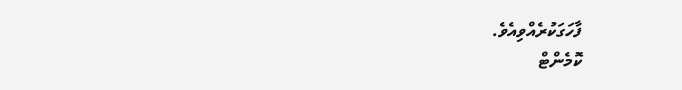ފާހަގަކުރެއްވިއެވެ.
ކޮމެންޓް